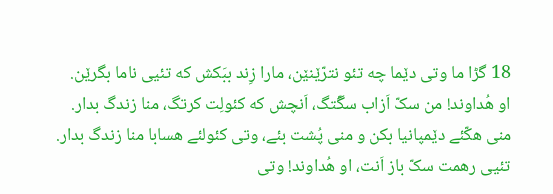18 گڑا ما وتی دێما چه تئو نترّێنێن، مارا زِند ببَکش که تئیی ناما بگرێن.
او هُداوند! من سکّ اَزاب سگّتگ، اَنچش که کئولِت کرتگ، منا زندگ بدار.
منی هکّئے دێمپانیا بکن و منی پُشت بئے، وتی کئولئے هسابا منا زندگ بدار.
تئیی رهمت سکّ باز اَنت، او هُداوند! وتی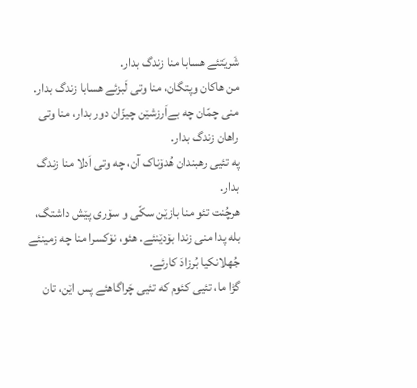شَریَتئے هسابا منا زندگ بدار.
من هاکان وپتگان، منا وتی لَبزئے هسابا زندگ بدار.
منی چمّان چه بےاَرزشێن چیزّان دور بدار، منا وتی راهان زندگ بدار.
په تئیی رهبندان هُدۆناک آن، چه وتی اَدلا منا زندگ بدار.
هرچُنت تئو منا بازێن سکّی و سۆری پێش داشتگ، بله پدا منی زندا بۆدێنئے. هئو، نۆکسرا منا چه زمینئے جُهلانکیا بُرزادَ کارئے.
گڑا ما، تئیی کئوم که تئیی چَراگاهئے پس اێن، تان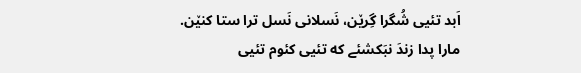اَبد تئیی شُگرا گِرێن، نَسلانی نَسل ترا ستا کنێن.
مارا پدا زندَ نبَکشئے که تئیی کئوم تئیی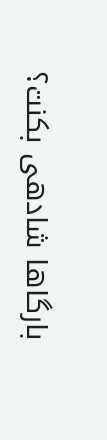بارگاها شادهی بکنت؟